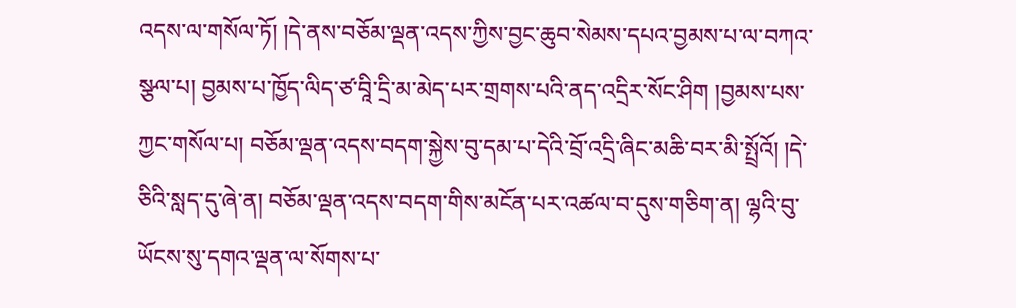འདས་ལ་གསོལ་ཏོ། །དེ་ནས་བཅོམ་ལྡན་འདས་ཀྱིས་བྱང་ཆུབ་སེམས་དཔའ་བྱམས་པ་ལ་བཀའ་སྩལ་པ། བྱམས་པ་ཁྱོད་ལིད་ཙ་བཱི་དྲི་མ་མེད་པར་གྲགས་པའི་ནད་འདྲིར་སོང་ཤིག །བྱམས་པས་ཀྱང་གསོལ་པ། བཅོམ་ལྡན་འདས་བདག་སྐྱེས་བུ་དམ་པ་དེའི་བྲོ་འདྲི་ཞིང་མཆི་བར་མི་སྤྲོའོ། །དེ་ཅིའི་སླད་དུ་ཞེ་ན། བཅོམ་ལྡན་འདས་བདག་གིས་མངོན་པར་འཚལ་བ་དུས་གཅིག་ན། ལྷའི་བུ་ཡོངས་སུ་དགའ་ལྡན་ལ་སོགས་པ་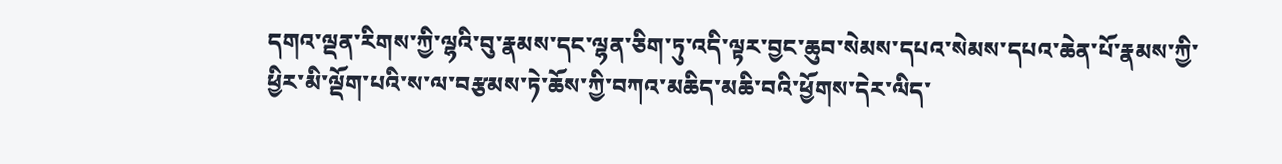དགའ་ལྡན་རིགས་ཀྱི་ལྷའི་བུ་རྣམས་དང་ལྷན་ཅིག་ཏུ་འདི་ལྟར་བྱང་ཆུབ་སེམས་དཔའ་སེམས་དཔའ་ཆེན་པོ་རྣམས་ཀྱི་ཕྱིར་མི་ལྡོག་པའི་ས་ལ་བརྩམས་ཏེ་ཆོས་ཀྱི་བཀའ་མཆིད་མཆི་བའི་ཕྱོགས་དེར་ལིད་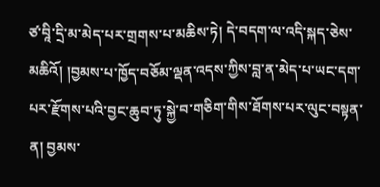ཙ་བཱི་དྲི་མ་མེད་པར་གྲགས་པ་མཆིས་ཏེ། དེ་བདག་ལ་འདི་སྐད་ཅེས་མཆིའོ། །བྱམས་པ་ཁྱོད་བཅོམ་ལྡན་འདས་ཀྱིས་བླ་ན་མེད་པ་ཡང་དག་པར་རྫོགས་པའི་བྱང་ཆུབ་ཏུ་སྐྱེ་བ་གཅིག་གིས་ཐོགས་པར་ལུང་བསྟན་ན། བྱམས་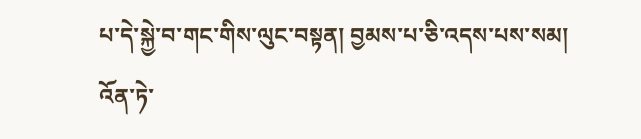པ་དེ་སྐྱེ་བ་གང་གིས་ལུང་བསྟན། བྱམས་པ་ཅི་འདས་པས་སམ། འོན་ཏེ་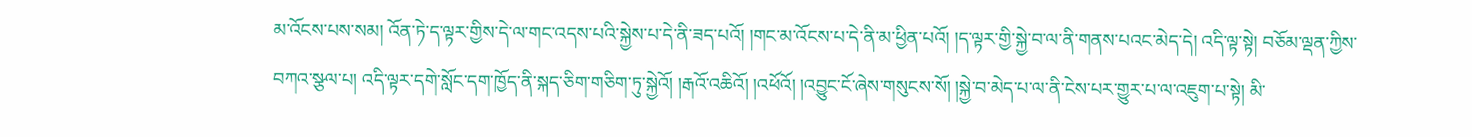མ་འོངས་པས་སམ། འོན་ཏེ་ད་ལྟར་གྱིས་དེ་ལ་གང་འདས་པའི་སྐྱེས་པ་དེ་ནི་ཟད་པའོ། །གང་མ་འོངས་པ་དེ་ནི་མ་ཕྱིན་པའོ། །ད་ལྟར་གྱི་སྐྱེ་བ་ལ་ནི་གནས་པའང་མེད་དེ། འདི་ལྟ་སྟེ། བཅོམ་ལྡན་ཀྱིས་བཀའ་སྩལ་པ། འདི་ལྟར་དགེ་སློང་དག་ཁྱོད་ནི་སྐད་ཅིག་གཅིག་ཏུ་སྐྱེའོ། །རྒའོ་འཆིའོ། །འཕོའོ། །འབྱུང་ངོ་ཞེས་གསུངས་སོ། །སྐྱེ་བ་མེད་པ་ལ་ནི་ངེས་པར་གྱུར་པ་ལ་འཇུག་པ་སྟེ། མི་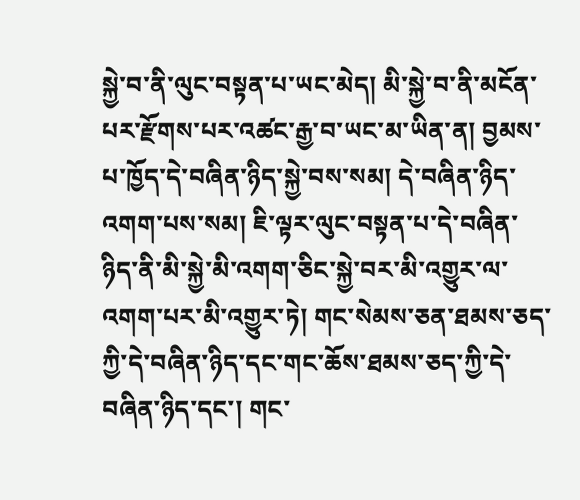སྐྱེ་བ་ནི་ལུང་བསྟན་པ་ཡང་མེད། མི་སྐྱེ་བ་ནི་མངོན་པར་རྫོགས་པར་འཚང་རྒྱ་བ་ཡང་མ་ཡིན་ན། བྱམས་པ་ཁྱོད་དེ་བཞིན་ཉིད་སྐྱེ་བས་སམ། དེ་བཞིན་ཉིད་འགག་པས་སམ། ཇི་ལྟར་ལུང་བསྟན་པ་དེ་བཞིན་ཉིད་ནི་མི་སྐྱེ་མི་འགག་ཅིང་སྐྱེ་བར་མི་འགྱུར་ལ་འགག་པར་མི་འགྱུར་ཏེ། གང་སེམས་ཅན་ཐམས་ཅད་ཀྱི་དེ་བཞིན་ཉིད་དང་གང་ཆོས་ཐམས་ཅད་ཀྱི་དེ་བཞིན་ཉིད་དང་། གང་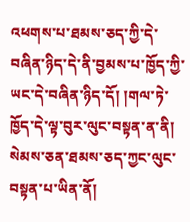འཕགས་པ་ཐམས་ཅད་ཀྱི་དེ་བཞིན་ཉིད་དེ་ནི་བྱམས་པ་ཁྱོད་ཀྱི་ཡང་དེ་བཞིན་ཉིད་དོ། །གལ་ཏེ་ཁྱོད་དེ་ལྟ་བུར་ལུང་བསྟན་ན་ནི། སེམས་ཅན་ཐམས་ཅད་ཀྱང་ལུང་བསྟན་པ་ཡིན་ནོ།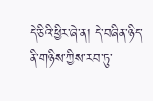དེ་ཅིའི་ཕྱིར་ཞེ་ན། དེ་བཞིན་ཉིད་ནི་གཉིས་ཀྱིས་རབ་ཏུ་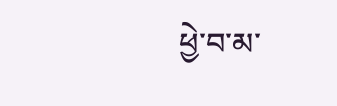ཕྱེ་བ་མ་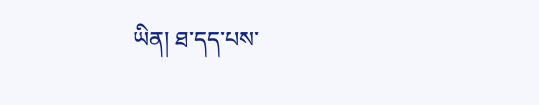ཡིན། ཐ་དད་པས་